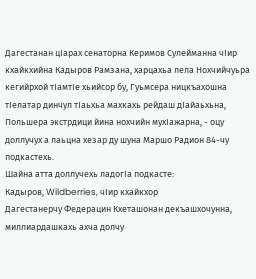Дагестанан цIарах сенаторна Керимов Сулейманна чIир кхайкхийна Кадыров Рамзана, харцахьа лела Нохчийчуьра кегийрхой тIамтIе хьийсор бу, Гуьмсера ницкъахошна тIелатар динчул тIаьхьа махкахь рейдаш дIайаьхьна, Польшера экстрдици йина нохчийн мухIажарна, - оцу доллучух а лаьцна хезар ду шуна Маршо Радион 84-чу подкастехь.
Шайна атта доллучехь ладогIа подкасте:
Кадыров, Wildberries, чIир кхайкхор
Дагестанерчу Федерацин Кхеташонан декъашхочунна, миллиардашкахь ахча долчу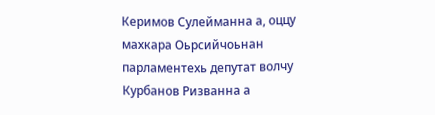Керимов Сулейманна а, оццу махкара Оьрсийчоьнан парламентехь депутат волчу Курбанов Ризванна а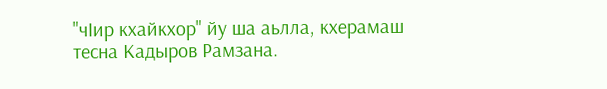"чIир кхайкхор" йу ша аьлла, кхерамаш тесна Кадыров Рамзана.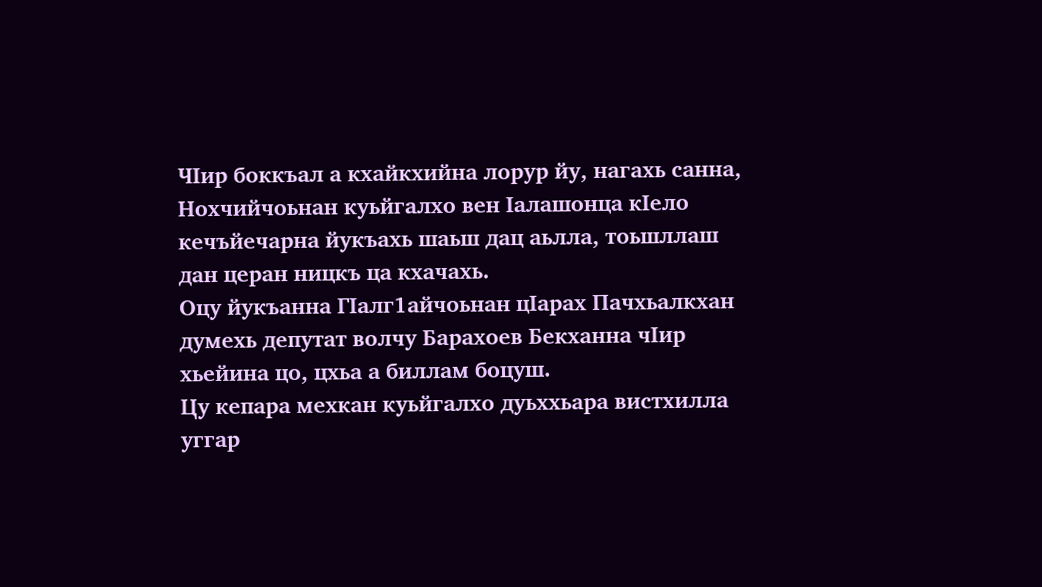ЧIир боккъал а кхайкхийна лорур йу, нагахь санна, Нохчийчоьнан куьйгалхо вен Iалашонца кIело кечъйечарна йукъахь шаьш дац аьлла, тоьшллаш дан церан ницкъ ца кхачахь.
Оцу йукъанна ГIалг1айчоьнан цIарах Пачхьалкхан думехь депутат волчу Барахоев Бекханна чIир хьейина цо, цхьа а биллам боцуш.
Цу кепара мехкан куьйгалхо дуьххьара вистхилла уггар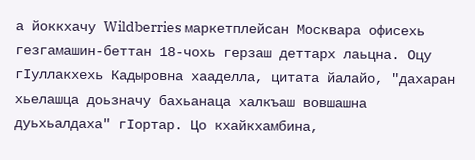а йоккхачу Wildberries маркетплейсан Москвара офисехь гезгамашин-беттан 18-чохь герзаш деттарх лаьцна. Оцу гIуллакхехь Кадыровна хааделла, цитата йалайо, "дахаран хьелашца доьзначу бахьанаца халкъаш вовшашна дуьхьалдаха" гIортар. Цо кхайкхамбина,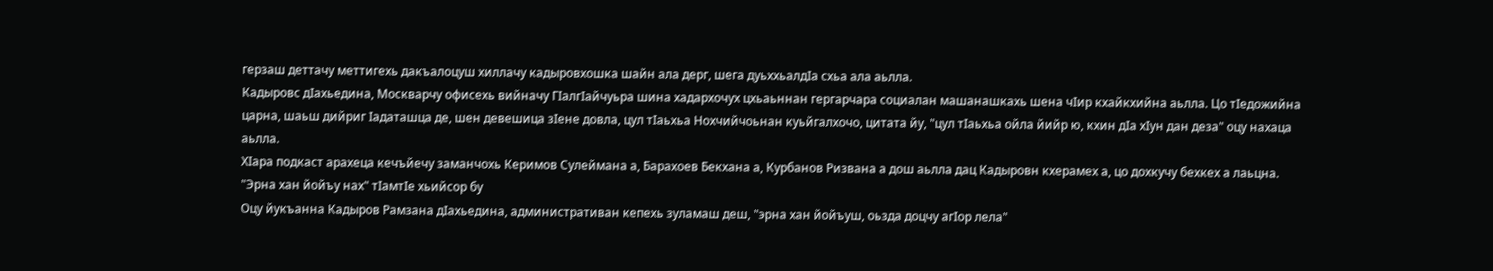герзаш деттачу меттигехь дакъалоцуш хиллачу кадыровхошка шайн ала дерг, шега дуьххьалдIа схьа ала аьлла.
Кадыровс дӀахьедина, Москварчу офисехь вийначу ГӀалгӀайчуьра шина хадархочух цхьаьннан гергарчара социалан машанашкахь шена чIир кхайкхийна аьлла. Цо тӀедожийна царна, шаьш дийриг Iадаташца де, шен девешица зӀене довла, цул тӀаьхьа Нохчийчоьнан куьйгалхочо, цитата йу, "цул тIаьхьа ойла йийр ю, кхин дIа хӀун дан деза" оцу нахаца аьлла.
ХIара подкаст арахеца кечъйечу заманчохь Керимов Сулеймана а, Барахоев Бекхана а, Курбанов Ризвана а дош аьлла дац Кадыровн кхерамех а, цо дохкучу бехкех а лаьцна.
"Эрна хан йойъу нах" тIамтIе хьийсор бу
Оцу йукъанна Кадыров Рамзана дӀахьедина, административан кепехь зуламаш деш, "эрна хан йойъуш, оьзда доцчу агIор лела"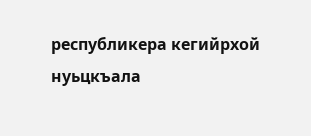республикера кегийрхой нуьцкъала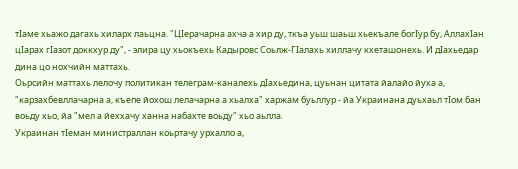тӀаме хьажо дагахь хиларх лаьцна. "ЦӀерачарна ахча а хир ду, ткъа уьш шаьш хьекъале богIур бу, АллахӀан цӀарах гӀазот доккхур ду", - элира цу хьокъехь Кадыровс Соьлж-ГӀалахь хиллачу кхеташонехь. И дӀахьедар дина цо нохчийн маттахь.
Оьрсийн маттахь лелочу политикан телеграм-каналехь дIахьедина, цуьнан цитата йалайо йуха а, "карзахбевллачарна а, къепе йохош лелачарна а хьалха" харжам буьллур - йа Украинана дуьхаьл тIом бан воьду хьо, йа "мел а йеххачу ханна набахте воьду" хьо аьлла.
Украинан тӀеман министраллан коьртачу урхалло а,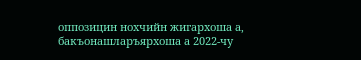оппозицин нохчийн жигархоша а, бакъонашларъярхоша а 2022-чу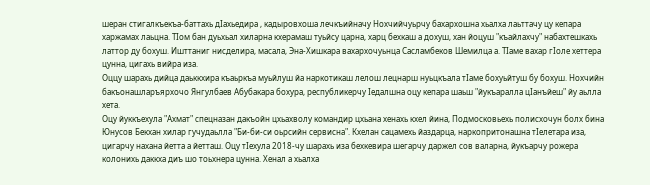шеран стигалкъекъа-баттахь дIахьедира , кадыровхоша лечкъийначу Нохчийчуьрчу бахархошна хьалха лаьттачу цу кепара харжамах лаьцна. ТӀом бан дуьхьал хиларна кхерамаш туьйсу царна, харц бехкаш а дохуш, хан йоцуш "къайлахчу" набахтешкахь латтор ду бохуш. Ишттаниг нисделира, масала, Эна-Хишкара вахархочуьнца Сасламбеков Шемилца а. ТӀаме вахар гIоле хеттера цунна, цигахь вийра иза.
Оццу шарахь дийца даьккхира къаьркъа муьйлуш йа наркотикаш лелош лецнарш нуьцкъала тӀаме бохуьйтуш бу бохуш. Нохчийн бакъонашларъярхочо Янгулбаев Абубакара бохура, республикерчу Ӏедалшна оцу кепара шаьш "йукъаралла цӀанъйеш" йу аьлла хета.
Оцу йуккъехула "Ахмат" спецназан дакъойн цхьахволу командир цхьана хенахь кхел йина, Подмосковьехь полисхочун болх бина Юнусов Бекхан хилар гучудаьлла "Би-би-си оьрсийн сервисна". Кхелан сацамехь йаздарца, наркопритонашна тIелетара иза, цигарчу нахана йетта а йетташ. Оцу тIехула 2018-чу шарахь иза бехкевира шегарчу даржел сов валарна, йукъарчу рожера колонихь даккха диъ шо тоьхнера цунна. Хенал а хьалха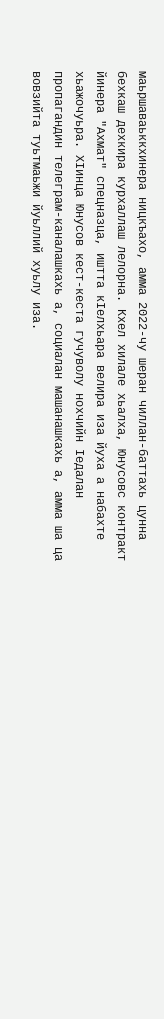маьршаваьккхинера ницкъахо, амма 2022-чу шеран чиллан-баттахь цунна бехкаш дехкира курхаллаш лелорна. Кхел хилале хьалха, Юнусовс контракт йинера "Ахмат" спецназца, иштта кIелхьара велира иза йуха а набахте хьажочуьра. ХIинца Юнусов кест-кеста гучуволу нохчийн Ӏедалан пропагандин телеграм-каналашкахь а, социалан машанашкахь а, амма ша ца вовзийта туьтмаьжи йуьллий хуьлу иза.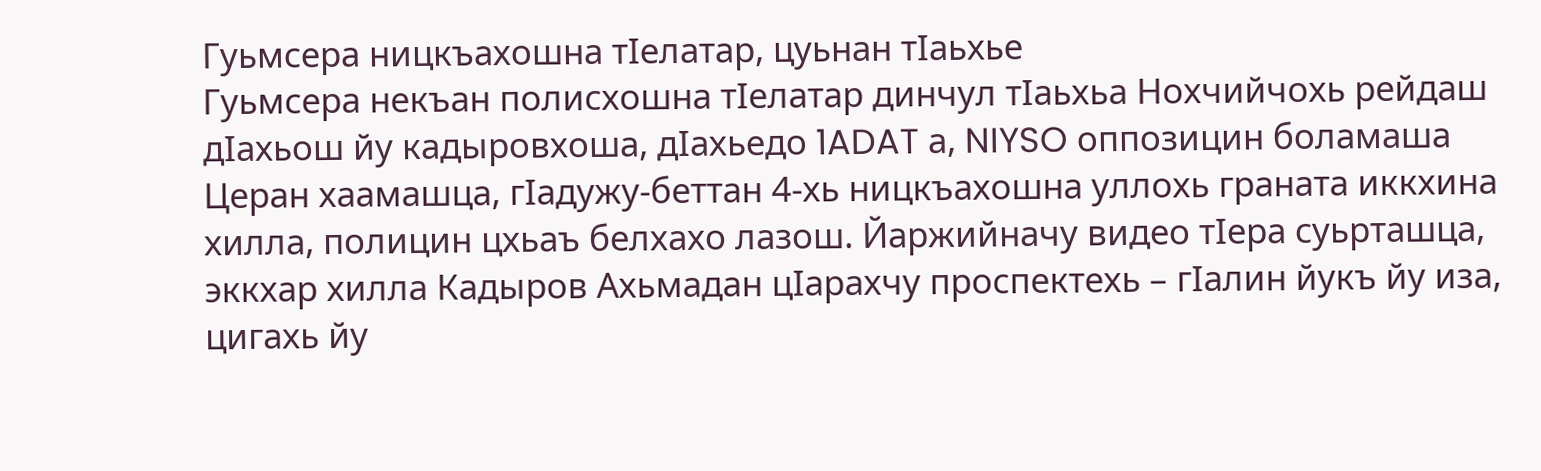Гуьмсера ницкъахошна тIелатар, цуьнан тIаьхье
Гуьмсера некъан полисхошна тIелатар динчул тIаьхьа Нохчийчохь рейдаш дIахьош йу кадыровхоша, дIахьедо 1ADAT а, NIYSO оппозицин боламаша Церан хаамашца, гIадужу-беттан 4-хь ницкъахошна уллохь граната иккхина хилла, полицин цхьаъ белхахо лазош. Йаржийначу видео тIера суьрташца, эккхар хилла Кадыров Ахьмадан цIарахчу проспектехь – гIалин йукъ йу иза, цигахь йу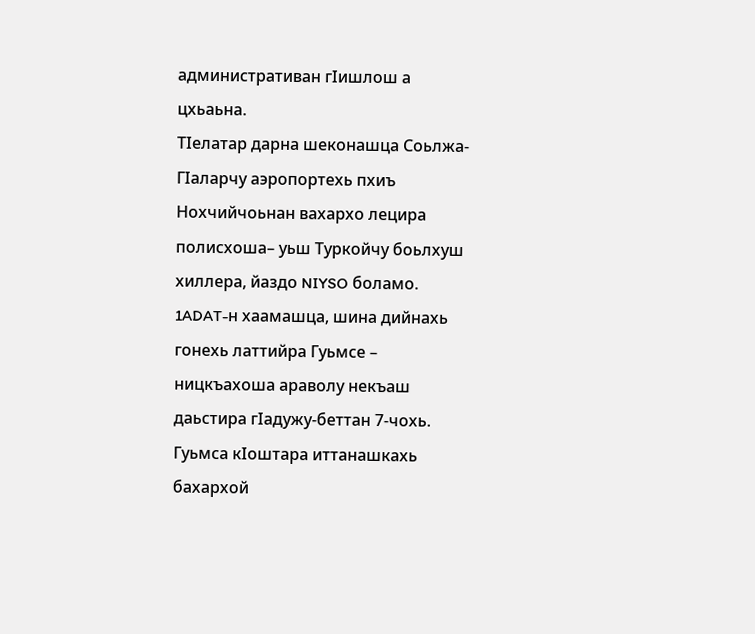административан гIишлош а цхьаьна.
ТIелатар дарна шеконашца Соьлжа-ГIаларчу аэропортехь пхиъ Нохчийчоьнан вахархо лецира полисхоша– уьш Туркойчу боьлхуш хиллера, йаздо NIYSO боламо.
1ADAT-н хаамашца, шина дийнахь гонехь латтийра Гуьмсе – ницкъахоша араволу некъаш даьстира гIадужу-беттан 7-чохь.
Гуьмса кIоштара иттанашкахь бахархой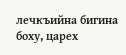лечкъийна бигина боху, царех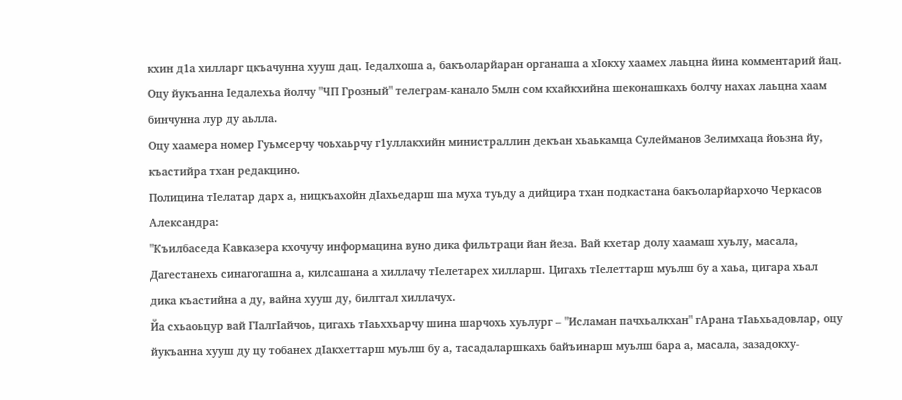кхин д1а хилларг цкъачунна хууш дац. Iедалхоша а, бакъоларйаран органаша а хIокху хаамех лаьцна йина комментарий йац.
Оцу йукъанна Iедалехьа йолчу "ЧП Грозный" телеграм-канало 5млн сом кхайкхийна шеконашкахь болчу нахах лаьцна хаам бинчунна лур ду аьлла.
Оцу хаамера номер Гуьмсерчу чоьхаьрчу г1уллакхийн министраллин декъан хьаькамца Сулейманов Зелимхаца йоьзна йу, къастийра тхан редакцино.
Полицина тIелатар дарх а, ницкъахойн дIахьедарш ша муха туьду а дийцира тхан подкастана бакъоларйархочо Черкасов Александра:
"Къилбаседа Кавказера кхочучу информацина вуно дика фильтраци йан йеза. Вай кхетар долу хаамаш хуьлу, масала, Дагестанехь синагогашна а, килсашана а хиллачу тIелетарех хилларш. Цигахь тӀелеттарш муьлш бу а хаьа, цигара хьал дика къастийна а ду, вайна хууш ду, билггал хиллачух.
Йа схьаоьцур вай ГIалгIайчоь, цигахь тIаьххьарчу шина шарчохь хуьлург – "Исламан пачхьалкхан" гАрана тIаьхьадовлар, оцу йукъанна хууш ду цу тобанех дIакхеттарш муьлш бу а, тасадаларшкахь байъинарш муьлш бара а, масала, зазадокху-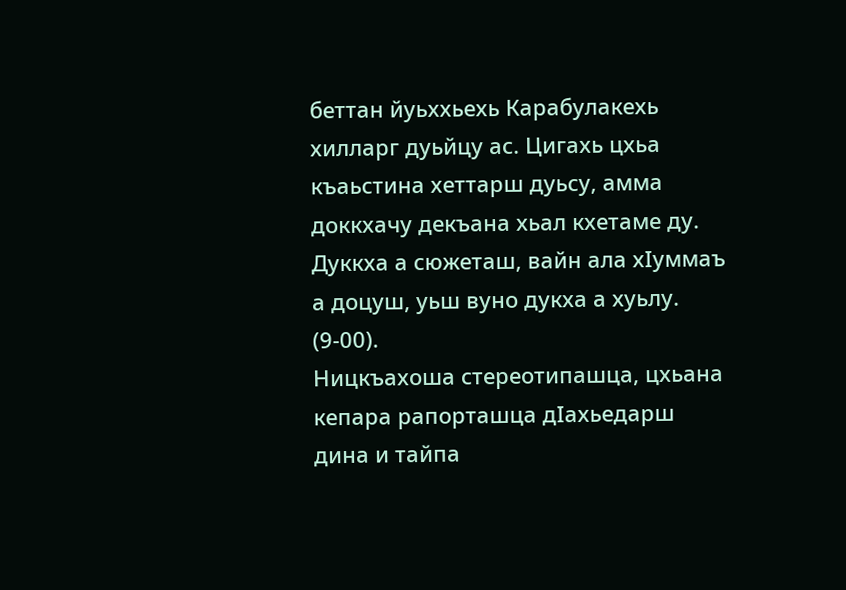беттан йуьххьехь Карабулакехь хилларг дуьйцу ас. Цигахь цхьа къаьстина хеттарш дуьсу, амма доккхачу декъана хьал кхетаме ду. Дуккха а сюжеташ, вайн ала хIуммаъ а доцуш, уьш вуно дукха а хуьлу. (9-00).
Ницкъахоша стереотипашца, цхьана кепара рапорташца дIахьедарш дина и тайпа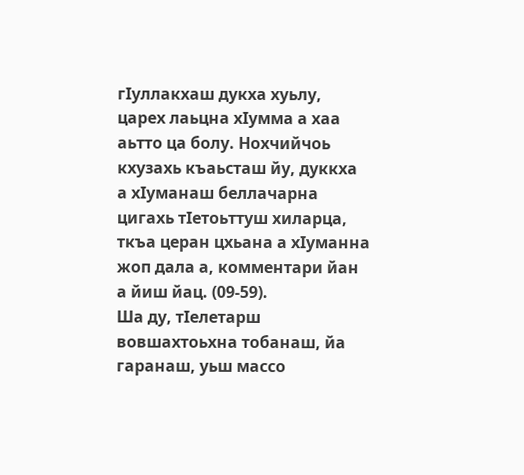гӀуллакхаш дукха хуьлу, царех лаьцна хӀумма а хаа аьтто ца болу. Нохчийчоь кхузахь къаьсташ йу, дуккха а хӀуманаш беллачарна цигахь тIетоьттуш хиларца, ткъа церан цхьана а хӀуманна жоп дала а, комментари йан а йиш йац. (09-59).
Ша ду, тӀелетарш вовшахтоьхна тобанаш, йа гаранаш, уьш массо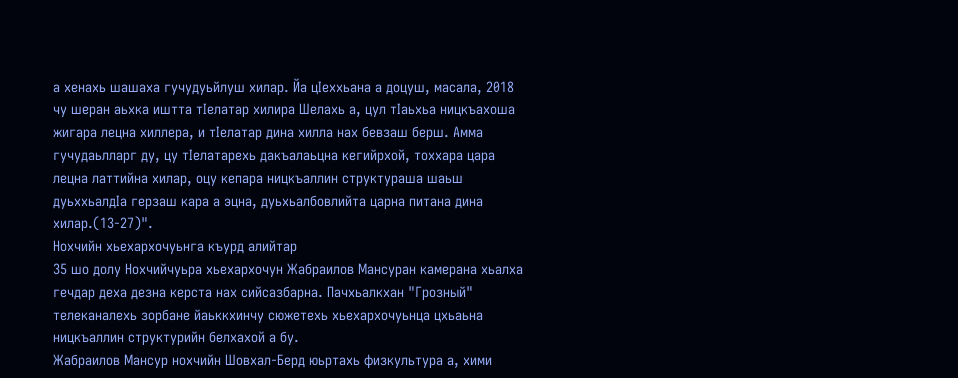а хенахь шашаха гучудуьйлуш хилар. Йа цIеххьана а доцуш, масала, 2018 чу шеран аьхка иштта тӀелатар хилира Шелахь а, цул тӀаьхьа ницкъахоша жигара лецна хиллера, и тӀелатар дина хилла нах бевзаш берш. Амма гучудаьлларг ду, цу тӀелатарехь дакъалаьцна кегийрхой, тоххара цара лецна латтийна хилар, оцу кепара ницкъаллин структураша шаьш дуьххьалдIа герзаш кара а эцна, дуьхьалбовлийта царна питана дина хилар.(13-27)".
Нохчийн хьехархочуьнга къурд алийтар
35 шо долу Нохчийчуьра хьехархочун Жабраилов Мансуран камерана хьалха гечдар деха дезна керста нах сийсазбарна. Пачхьалкхан "Грозный" телеканалехь зорбане йаьккхинчу сюжетехь хьехархочуьнца цхьаьна ницкъаллин структурийн белхахой а бу.
Жабраилов Мансур нохчийн Шовхал-Берд юьртахь физкультура а, хими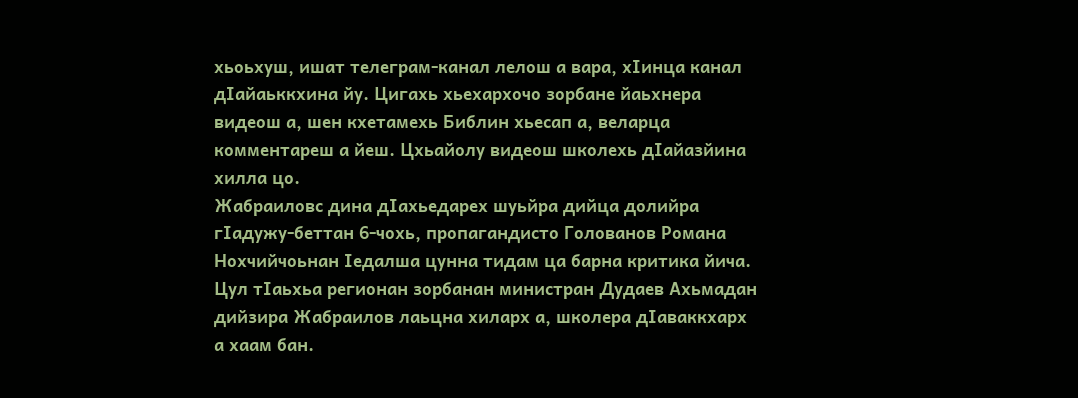хьоьхуш, ишат телеграм-канал лелош а вара, хӀинца канал дӀайаьккхина йу. Цигахь хьехархочо зорбане йаьхнера видеош а, шен кхетамехь Библин хьесап а, веларца комментареш а йеш. Цхьайолу видеош школехь дӀайазйина хилла цо.
Жабраиловс дина дӀахьедарех шуьйра дийца долийра гIадужу-беттан 6-чохь, пропагандисто Голованов Романа Нохчийчоьнан Ӏедалша цунна тидам ца барна критика йича. Цул тӀаьхьа регионан зорбанан министран Дудаев Ахьмадан дийзира Жабраилов лаьцна хиларх а, школера дӀаваккхарх а хаам бан.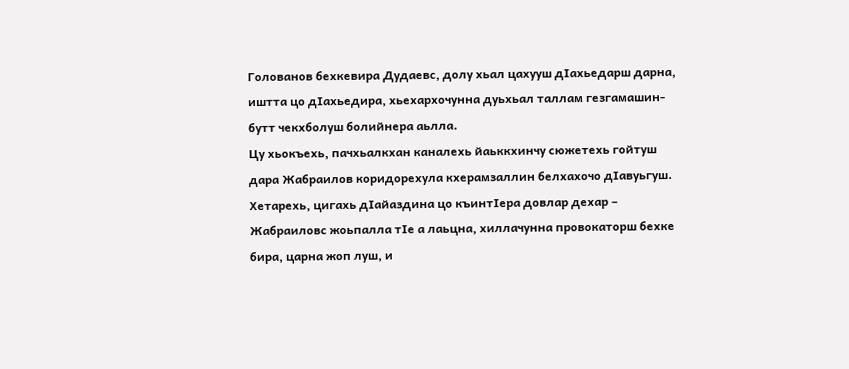Голованов бехкевира Дудаевс, долу хьал цахууш дIахьедарш дарна, иштта цо дӀахьедира, хьехархочунна дуьхьал таллам гезгамашин-бутт чекхболуш болийнера аьлла.
Цу хьокъехь, пачхьалкхан каналехь йаьккхинчу сюжетехь гойтуш дара Жабраилов коридорехула кхерамзаллин белхахочо дӀавуьгуш. Хетарехь, цигахь дӀайаздина цо къинтӀера довлар дехар – Жабраиловс жоьпалла тӀе а лаьцна, хиллачунна провокаторш бехке бира, царна жоп луш, и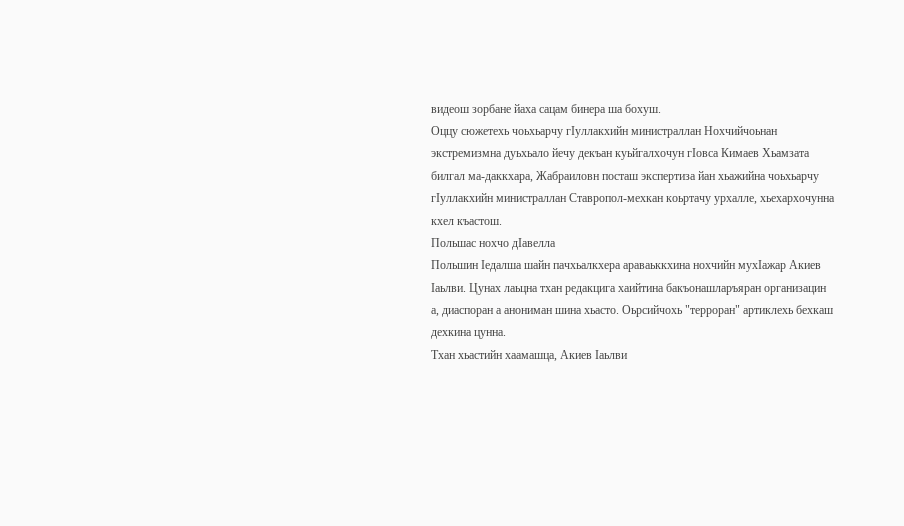видеош зорбане йаха сацам бинера ша бохуш.
Оццу сюжетехь чоьхьарчу гӀуллакхийн министраллан Нохчийчоьнан экстремизмна дуьхьало йечу декъан куьйгалхочун гӀовса Кимаев Хьамзата билгал ма-даккхара, Жабраиловн посташ экспертиза йан хьажийна чоьхьарчу гӀуллакхийн министраллан Ставропол-мехкан коьртачу урхалле, хьехархочунна кхел къастош.
Польшас нохчо дIавелла
Польшин Ӏедалша шайн пачхьалкхера араваьккхина нохчийн мухIажар Акиев Ӏаьлви. Цунах лаьцна тхан редакцига хаийтина бакъонашларъяран организацин а, диаспоран а анониман шина хьасто. Оьрсийчохь "терроран" артиклехь бехкаш дехкина цунна.
Тхан хьастийн хаамашца, Акиев Ӏаьлви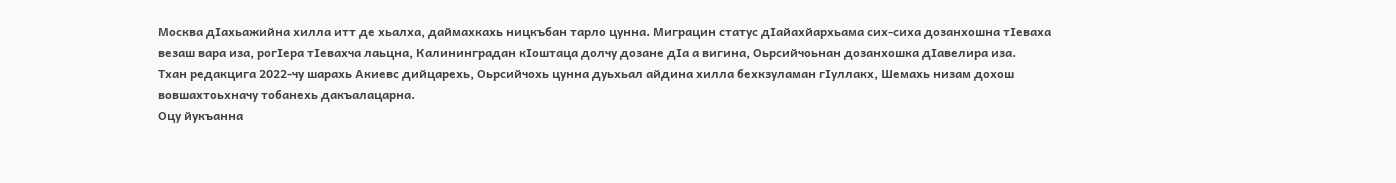Москва дIахьажийна хилла итт де хьалха, даймахкахь ницкъбан тарло цунна. Миграцин статус дIайахйархьама сих-сиха дозанхошна тIеваха везаш вара иза, рогӀера тIевахча лаьцна, Калининградан кӀоштаца долчу дозане дӀа а вигина, Оьрсийчоьнан дозанхошка дӀавелира иза.
Тхан редакцига 2022-чу шарахь Акиевс дийцарехь, Оьрсийчохь цунна дуьхьал айдина хилла бехкзуламан гIуллакх, Шемахь низам дохош вовшахтоьхначу тобанехь дакъалацарна.
Оцу йукъанна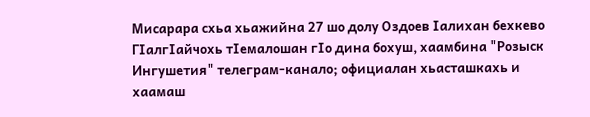Мисарара схьа хьажийна 27 шо долу Оздоев Iалихан бехкево ГIалгIайчохь тIемалошан гIо дина бохуш, хаамбина "Розыск Ингушетия" телеграм-канало; официалан хьасташкахь и хаамаш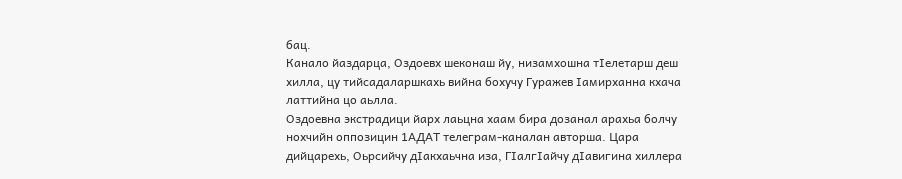бац.
Канало йаздарца, Оздоевх шеконаш йу, низамхошна тӀелетарш деш хилла, цу тийсадаларшкахь вийна бохучу Гуражев Iамирханна кхача латтийна цо аьлла.
Оздоевна экстрадици йарх лаьцна хаам бира дозанал арахьа болчу нохчийн оппозицин 1АДАТ телеграм-каналан авторша. Цара дийцарехь, Оьрсийчу дӀакхаьчна иза, ГӀалгӀайчу дӀавигина хиллера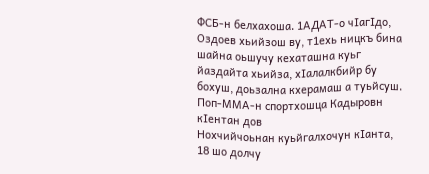ФСБ-н белхахоша. 1АДАТ-о чӀагӀдо, Оздоев хьийзош ву, т1ехь ницкъ бина шайна оьшучу кехаташна куьг йаздайта хьийза, хIалалкбийр бу бохуш, доьзална кхерамаш а туьйсуш.
Поп-ММА-н спортхошца Кадыровн кIентан дов
Нохчийчоьнан куьйгалхочун кӀанта, 18 шо долчу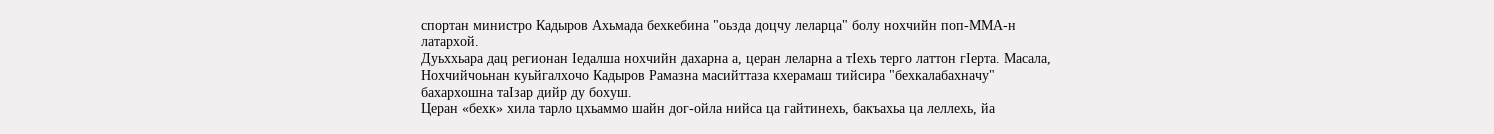спортан министро Кадыров Ахьмада бехкебина "оьзда доцчу леларца" болу нохчийн поп-ММА-н латархой.
Дуьххьара дац регионан Ӏедалша нохчийн дахарна а, церан леларна а тIехь терго латтон гIерта. Масала, Нохчийчоьнан куьйгалхочо Кадыров Рамазна масийттаза кхерамаш тийсира "бехкалабахначу" бахархошна таIзар дийр ду бохуш.
Церан «бехк» хила тарло цхьаммо шайн дог-ойла нийса ца гайтинехь, бакъахьа ца леллехь, йа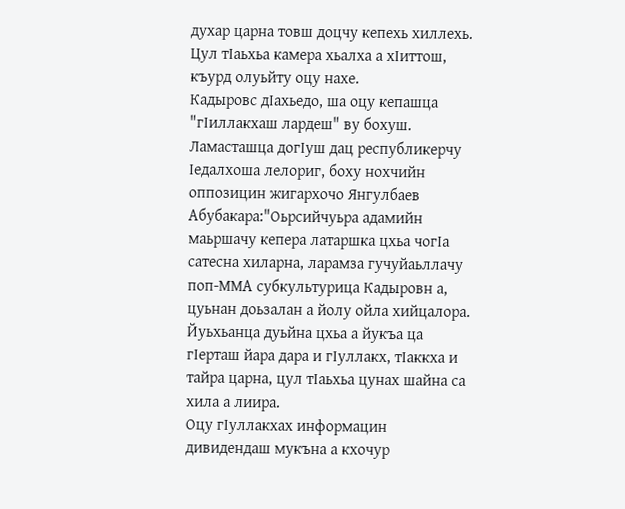духар царна товш доцчу кепехь хиллехь. Цул тӀаьхьа камера хьалха а хIиттош, къурд олуьйту оцу нахе.
Кадыровс дӀахьедо, ша оцу кепашца "гIиллакхаш лардеш" ву бохуш. Ламасташца догIуш дац республикерчу Ӏедалхоша лелориг, боху нохчийн оппозицин жигархочо Янгулбаев Абубакара:"Оьрсийчуьра адамийн маьршачу кепера латаршка цхьа чогIа сатесна хиларна, ларамза гучуйаьллачу поп-ММА субкультурица Кадыровн а, цуьнан доьзалан а йолу ойла хийцалора. Йуьхьанца дуьйна цхьа а йукъа ца гIерташ йара дара и гIуллакх, тIаккха и тайра царна, цул тIаьхьа цунах шайна са хила а лиира.
Оцу гIуллакхах информацин дивидендаш мукъна а кхочур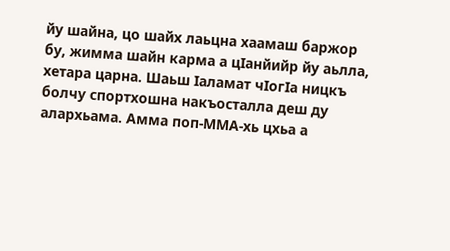йу шайна, цо шайх лаьцна хаамаш баржор бу, жимма шайн карма а цIанйийр йу аьлла, хетара царна. Шаьш Iаламат чIогIа ницкъ болчу спортхошна накъосталла деш ду алархьама. Амма поп-ММА-хь цхьа а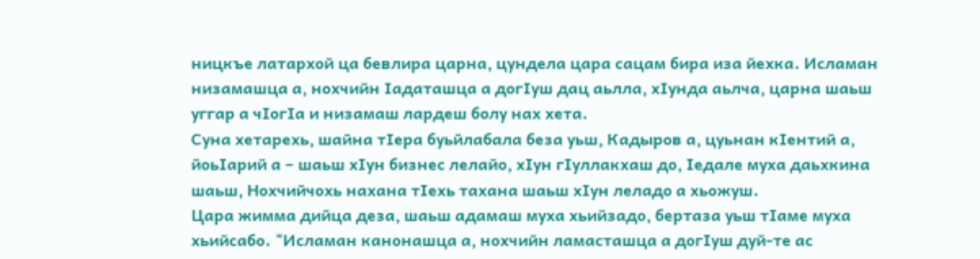ницкъе латархой ца бевлира царна, цундела цара сацам бира иза йехка. Исламан низамашца а, нохчийн Iадаташца а догIуш дац аьлла, хIунда аьлча, царна шаьш уггар а чIогIа и низамаш лардеш болу нах хета.
Суна хетарехь, шайна тIера буьйлабала беза уьш, Кадыров а, цуьнан кIентий а, йоьIарий а – шаьш хIун бизнес лелайо, хIун гIуллакхаш до, Iедале муха даьхкина шаьш, Нохчийчохь нахана тIехь тахана шаьш хIун леладо а хьожуш.
Цара жимма дийца деза, шаьш адамаш муха хьийзадо, бертаза уьш тӀаме муха хьийсабо. "Исламан канонашца а, нохчийн ламасташца а догӀуш дуй-те ас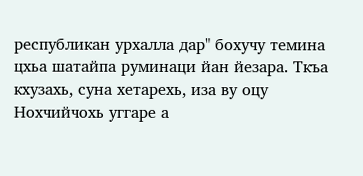республикан урхалла дар" бохучу темина цхьа шатайпа руминаци йан йезара. Ткъа кхузахь, суна хетарехь, иза ву оцу Нохчийчохь уггаре а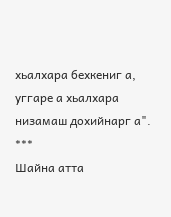хьалхара бехкениг а, уггаре а хьалхара низамаш дохийнарг а".
***
Шайна атта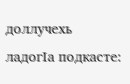доллучехь ладогIа подкасте: